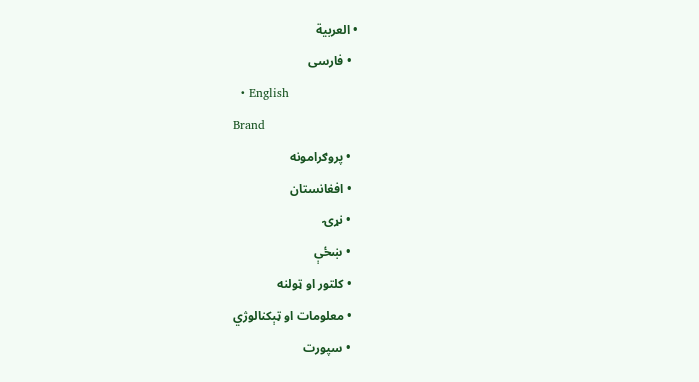• العربية
  • فارسی
  • English
Brand
  • پروګرامونه
  • افغانستان
  • نړۍ
  • ښځې
  • کلتور او ټولنه
  • معلومات او ټېکنالوژي
  • سپورت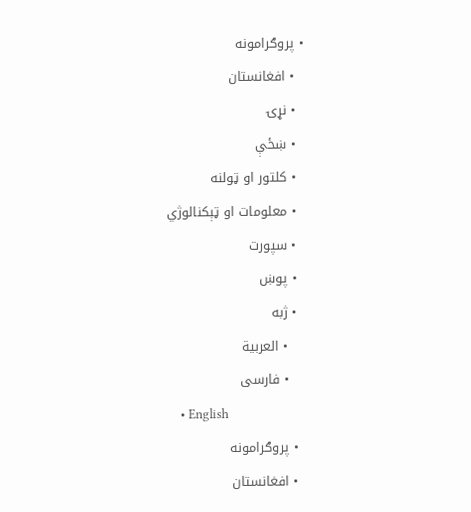• پروګرامونه
  • افغانستان
  • نړۍ
  • ښځې
  • کلتور او ټولنه
  • معلومات او ټېکنالوژي
  • سپورت
  • پوښ
  • ژبه
    • العربية
    • فارسی
    • English
  • پروګرامونه
  • افغانستان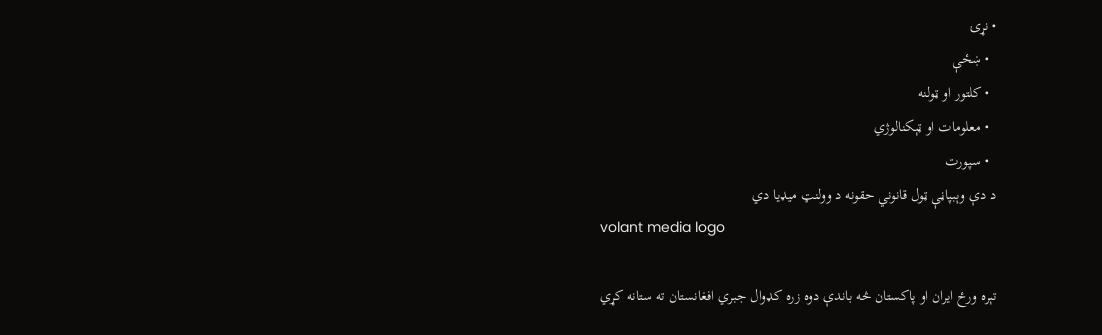• نړۍ
  • ښځې
  • کلتور او ټولنه
  • معلومات او ټېکنالوژي
  • سپورت
د دې وېبپاڼې ټول قانوني حقونه د وولنټ میډیا دي
volant media logo

تېره ورځ ایران او پاکستان څه باندې دوه زره کډوال جبري افغانستان ته ستانه کړي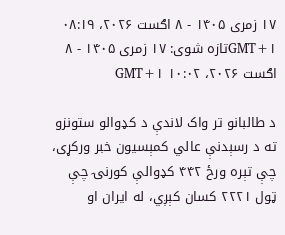۱۷ زمری ۱۴۰۵ - ۸ اګست ۲۰۲۶، ۰۸:۱۹ GMT+۱تازه شوی: ۱۷ زمری ۱۴۰۵ - ۸ اګست ۲۰۲۶، ۱۰:۰۲ GMT+۱

د طالبانو تر واک لاندې د کډوالو ستونزو ته د رسېدنې عالي کمېسیون خبر ورکړی، چې تېره ورځ ۴۴۲ کډوالې کورنۍ چې ټول ۲۲۲۱ کسان کېږي، له ایران او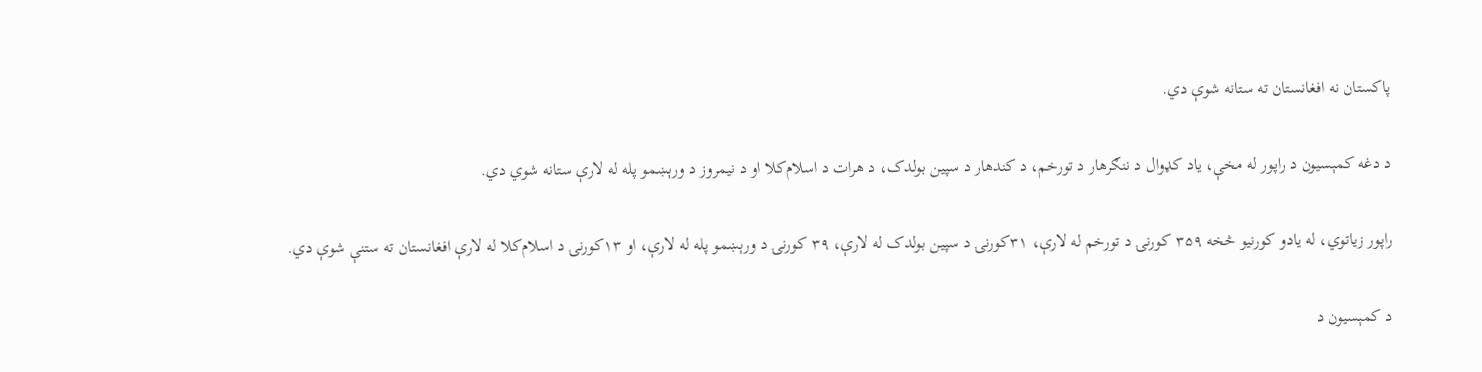پاکستان نه افغانستان ته ستانه شوې دي.

د دغه کمېسیون د راپور له مخې، یاد کډوال د ننګرهار د تورخم، د کندهار د سپین بولدک، د هرات د اسلام‌کلا او د نیمروز د ورېښمو پله له لارې ستانه شوي دي.

راپور زیاتوي، له یادو کورنیو څخه ۳۵۹ کورنۍ د تورخم له لارې، ۳۱کورنۍ د سپین بولدک له لارې، ۳۹ کورنۍ د ورېښمو پله له لارې، او ۱۳کورنۍ د اسلام‌کلا له لارې افغانستان ته ستنې شوې دي.

د کمېسیون د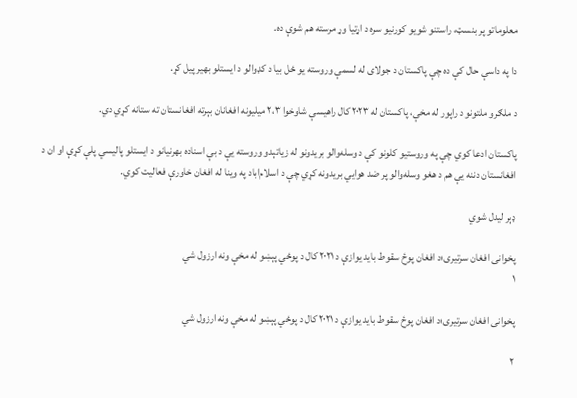معلوماتو پر بنسټ، راستنو شویو کورنیو سره د اړتیا وړ مرسته هم شوې ده.

دا په داسې حال کې ده چې پاکستان د جولای له لسمې وروسته یو ځل بیا د کډوالو د ایستلو بهیر پیل کړ.

د ملګرو ملتونو د راپور له مخې، پاکستان له ۲۰۲۳ کال راهیسې شاوخوا ۲،۳ میلیونه افغانان بېرته افغانستان ته ستانه کړي دي.

پاکستان ادعا کوي چې په وروستیو کلونو کې د وسله‌والو بریدونو له زیاتېدو وروسته یې د بې اسناده بهرنیانو د ایستلو پالیسي پلې کړې او ان د افغانستان دننه یې هم د هغو وسله‌والو پر ضد هوايي بریدونه کړي چې د اسلام‌اباد په وینا له افغان خاورې فعالیت کوي.

ډېر لیدل شوي

پخوانی افغان سرتیری؛د افغان پوځ سقوط باید یوازې د ۲۰۲۱ کال د پوځي پېښو له مخې ونه ارزول شي
۱

پخوانی افغان سرتیری؛د افغان پوځ سقوط باید یوازې د ۲۰۲۱ کال د پوځي پېښو له مخې ونه ارزول شي

۲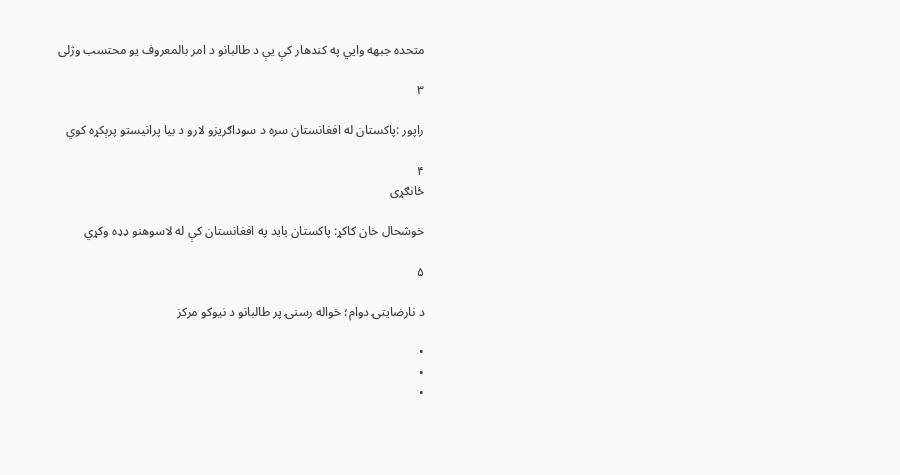متحده جبهه وايي په کندهار کې یې د طالبانو د امر بالمعروف یو محتسب وژلی

۳

راپور :پاکستان له افغانستان سره د سوداګریزو لارو د بیا پرانیستو پرېکړه کوي

۴
ځانګړی

خوشحال خان کاکړ: پاکستان بايد په افغانستان کې له لاسوهنو ډډه وکړي

۵

د نارضایتۍ دوام؛ خواله رسنۍ پر طالبانو د نیوکو مرکز

•
•
•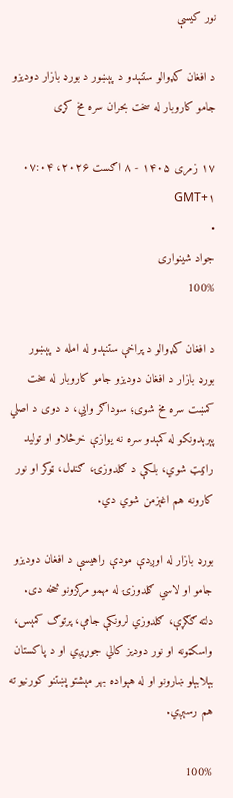نور کیسې

د افغان کډوالو ستنېدو د پېښور د بورډ بازار دودیزو جامو کاروبار له سخت بحران سره مخ کړی

۱۷ زمری ۱۴۰۵ - ۸ اګست ۲۰۲۶، ۰۷:۰۴ GMT+۱
•
جواد شينواری
100%

د افغان کډوالو د پراخې ستنېدو له امله د پېښور بورډ بازار د افغان دودیزو جامو کاروبار له سخت کمښت سره مخ شوی؛ سوداګر وايي، د دوی د اصلي پېرېدونکو له کمېدو سره نه یوازې خرڅلاو او تولید راټیټ شوي، بلکې د ګلدوزۍ، ګنډل، ټوکر او نور کارونه هم اغېزمن شوي دي.

بورډ بازار له اوږدې مودې راهیسې د افغان دودیزو جامو او لاسي ګلدوزۍ له مهمو مرکزونو څخه دی. دلته ګګړې، ګلدوزي لرونکې جامې، پرتوګ کمېس، واسکټونه او نور دودیز کالي جوړېږي او د پاکستان بېلابېلو ښارونو او له هېواده بهر مېشتو پښتنو کورنیو ته هم رسېږي.

100%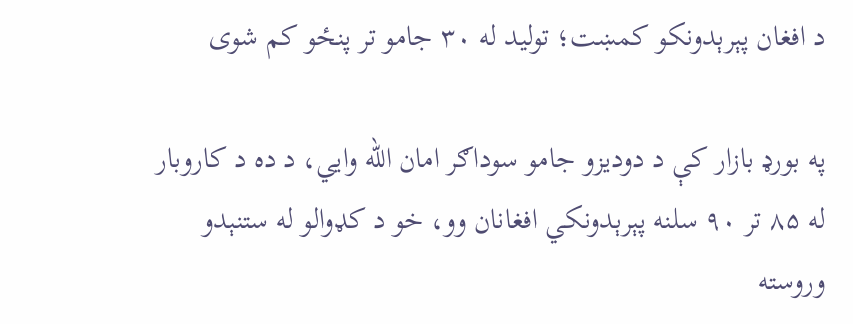د افغان پېرېدونکو کمښت؛ تولید له ۳۰ جامو تر پنځو کم شوی

په بورډ بازار کې د دودیزو جامو سوداګر امان الله وايي، د ده د کاروبار له ۸۵ تر ۹۰ سلنه پېرېدونکي افغانان وو، خو د کډوالو له ستنېدو وروسته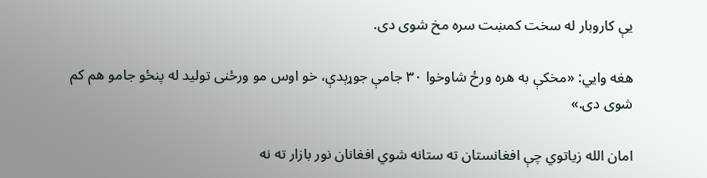یې کاروبار له سخت کمښت سره مخ شوی دی.

هغه وايي: «مخکې به هره ورځ شاوخوا ۳۰ جامې جوړېدې، خو اوس مو ورځنی تولید له پنځو جامو هم کم شوی دی.»

امان الله زیاتوي چې افغانستان ته ستانه شوي افغانان نور بازار ته نه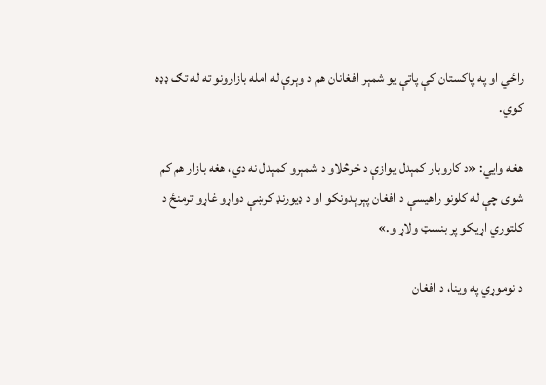راځي او په پاکستان کې پاتې یو شمېر افغانان هم د وېرې له امله بازارونو ته له تګ ډډه کوي.

هغه وايي: «د کاروبار کمېدل یوازې د خرڅلاو د شمېرو کمېدل نه دي، هغه بازار هم کم شوی چې له کلونو راهیسې د افغان پېرېدونکو او د ډيورنډ کرښې دواړو غاړو ترمنځ د کلتوري اړیکو پر بنسټ ولاړ و.»

د نوموړي په وینا، د افغان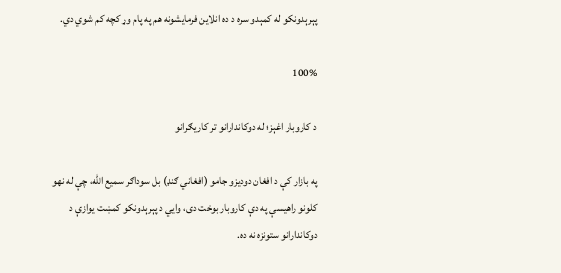پېرېدونکو له کمېدو سره د ده انلاین فرمایشونه هم په پام وړ کچه کم شوي دي.

100%

د کاروبار اغېز؛ له دوکاندارانو تر کاریګرانو

په بازار کې د افغان دودیزو جامو (افغاني ګنډ) بل سوداګر سمیع الله، چې له نهو کلونو راهیسې په دې کاروبار بوخت دی، وايي د پېرېدونکو کمښت یوازې د دوکاندارانو ستونزه نه ده.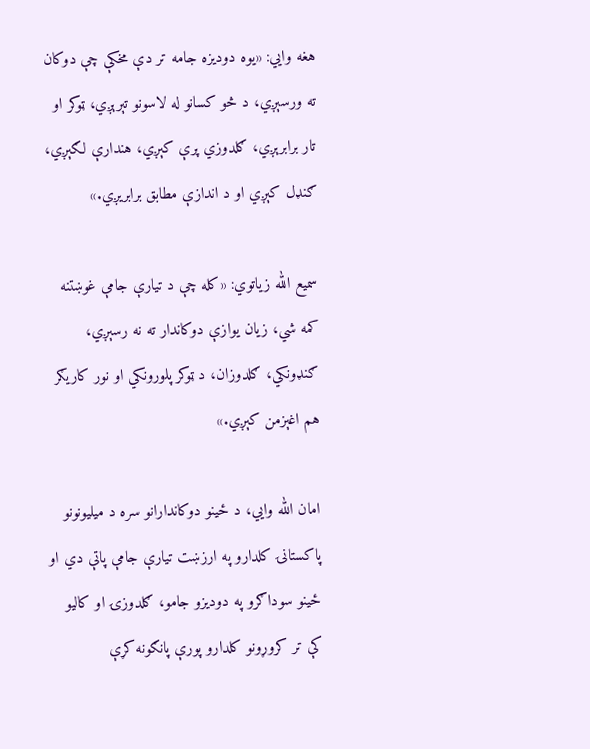هغه وايي: «یوه دودیزه جامه تر دې مخکې چې دوکان ته ورسېږي، د څو کسانو له لاسونو تېرېږي، ټوکر او تار برابرېږي، ګلدوزي پرې کېږي، هندارې لګېږي، ګنډل کېږي او د اندازې مطابق برابریږي.»

سمیع الله زیاتوي: «کله چې د تیارې جامې غوښتنه کمه شي، زیان یوازې دوکاندار ته نه رسېږي، ګنډونکي، ګلدوزان، د ټوکر پلورونکي او نور کاریګر هم اغېزمن کېږي.»

امان الله وايي، د ځینو دوکاندارانو سره د میلیونونو پاکستانۍ کلدارو په ارزښت تیارې جامې پاتې دي او ځینو سوداګرو په دودیزو جامو، ګلدوزۍ او کالیو کې تر کروړونو کلدارو پورې پانګونه کړې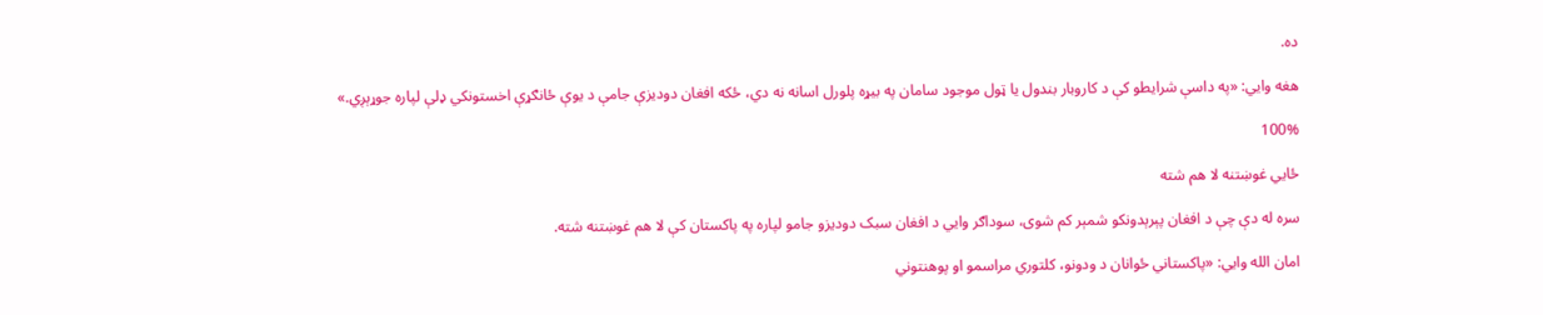ده.

هغه وايي: «په داسې شرایطو کې د کاروبار بندول یا ټول موجود سامان په بیړه پلورل اسانه نه دي، ځکه افغان دودیزې جامې د یوې ځانګړې اخستونکي ډلې لپاره جوړېږي.»

100%

ځايي غوښتنه لا هم شته

سره له دې چې د افغان پېرېدونکو شمېر کم شوی، سوداګر وايي د افغان سبک دودیزو جامو لپاره په پاکستان کې لا هم غوښتنه شته.

امان الله وايي: «پاکستاني ځوانان د ودونو، کلتوري مراسمو او پوهنتوني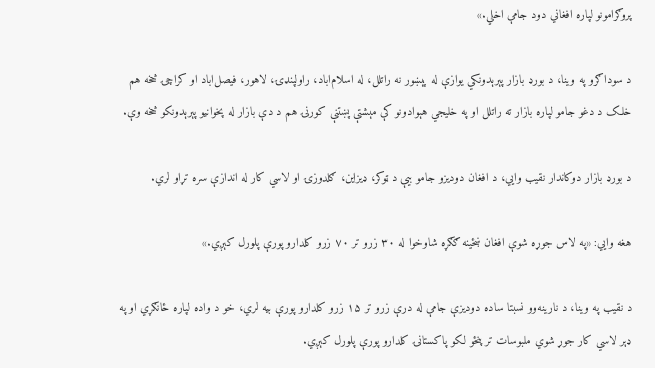پروګرامونو لپاره افغاني دود جامې اخلي.»

د سوداګرو په وینا، د بورډ بازار پېرېدونکي یوازې له پېښور نه راتلل، له اسلام‌اباد، راولپنډۍ، لاهور، فیصل‌اباد او کراچۍ څخه هم خلک د دغو جامو لپاره بازار ته راتلل او په خلیجي هېوادونو کې مېشتې پښتنې کورنۍ هم د دې بازار له پخوانیو پېرېدونکو څخه وې.

د بورډ بازار دوکاندار نقیب وايي، د افغان دودیزو جامو بیې د ټوکر، ډیزاین، ګلدوزۍ او لاسي کار له اندازې سره تړاو لري.

هغه وايي: «په لاس جوړه شوې افغان ښځینه ګګړه شاوخوا له ۳۰ زرو تر ۷۰ زرو کلدارو پورې پلورل کېږي.»

د نقیب په وینا، د نارینه‌وو نسبتا ساده دودیزې جامې له درې زرو تر ۱۵ زرو کلدارو پورې بیه لري، خو د واده لپاره ځانګړي او په ډېر لاسي کار جوړ شوي ملبوسات تر پنځو لکو پاکستانۍ کلدارو پورې پلورل کېږي.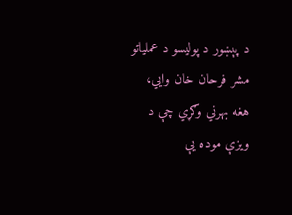د پېښور د پولیسو د عملیاتو مشر فرحان خان وايي، هغه بهرني وګړي چې د ویزې موده یې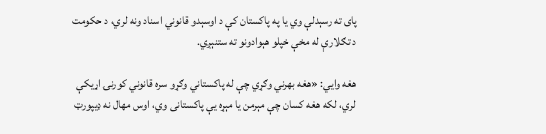پای ته رسېدلې وي یا په پاکستان کې د اوسېدو قانوني اسناد ونه لري، د حکومت د تګلارې له مخې خپلو هېوادونو ته ستنېږي.

هغه وايي: «هغه بهرني وګړي چې له پاکستاني وګړو سره قانوني کورنۍ اړیکې لري، لکه هغه کسان چې مېرمن یا مېړه یې پاکستانی وي، اوس مهال نه ډیپورټ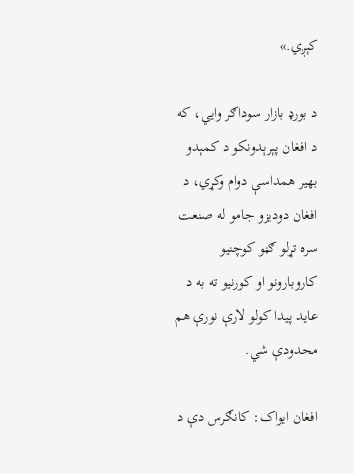کېږي.»

د بورډ بازار سوداګر وايي، که د افغان پېرېدونکو د کمېدو بهیر همداسې دوام وکړي، د افغان دودیزو جامو له صنعت سره تړلو ګڼو کوچنیو کاروبارونو او کورنیو ته به د عاید پیدا کولو لارې نورې هم محدودې شي.

افغان ایواک: کانګرس دې د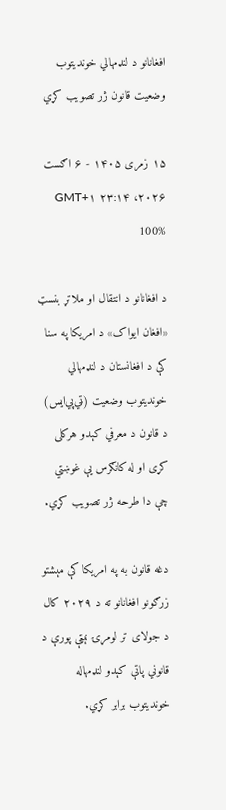افغانانو د لنډمهالي خوندیتوب وضعیت قانون ژر تصویب کړي

۱۵ زمری ۱۴۰۵ - ۶ اګست ۲۰۲۶، ۲۳:۱۴ GMT+۱
100%

د افغانانو د انتقال او ملاتړ بنسټ «افغان ایواک» د امریکا په سنا کې د افغانستان د لنډمهالي خوندیتوب وضعیت (ټي‌پي‌ایس) د قانون د معرفي کېدو هرکلی کړی او له کانګرس یې غوښتي چې دا طرحه ژر تصویب کړي.

دغه قانون به په امریکا کې مېشتو زرګونو افغانانو ته د ۲۰۲۹ کال د جولای تر لومړۍ نېټې پورې د قانوني پاتې کېدو لنډمهاله خوندیتوب برابر کړي.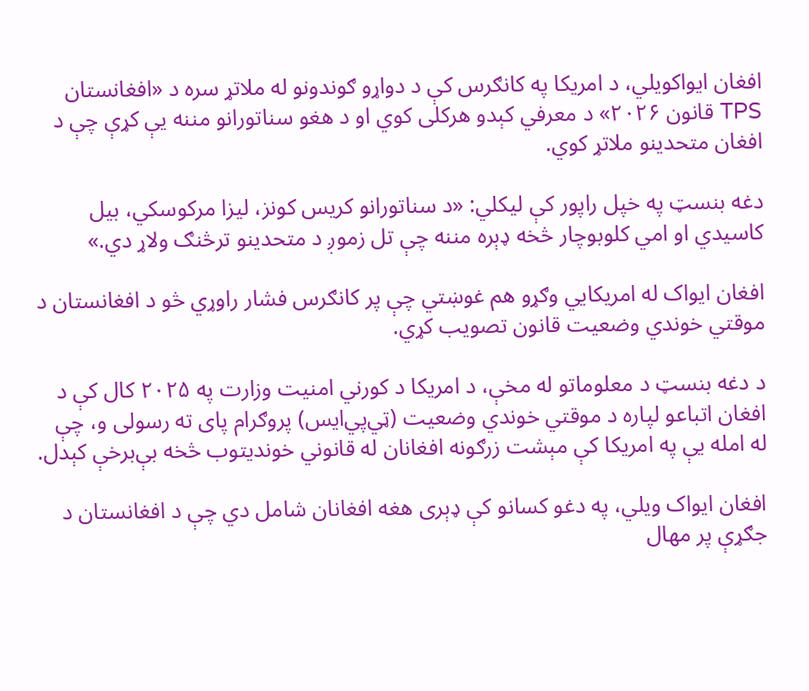افغان ایواکویلي، د امریکا په کانګرس کې د دواړو ګوندونو له ملاتړ سره د «افغانستان TPS قانون ۲۰۲۶» د معرفي کېدو هرکلی کوي او د هغو سناتورانو مننه یې کړې چې د افغان متحدینو ملاتړ کوي.

دغه بنسټ په خپل راپور کې لیکلي: «د سناتورانو کریس کونز، لیزا مرکوسکي، بیل کاسیدي او امي کلوبوچار څخه ډېره مننه چې تل زموږ د متحدینو ترڅنګ ولاړ دي.»

افغان ایواک له امریکایي وګړو هم غوښتي چې پر کانګرس فشار راوړي څو د افغانستان د موقتي خوندي وضعیت قانون تصویب کړي.

د دغه بنسټ د معلوماتو له مخې، د امریکا د کورني امنیت وزارت په ۲۰۲۵ کال کې د افغان اتباعو لپاره د موقتي خوندي وضعیت (ټي‌پي‌ایس) پروګرام پای ته رسولی و، چې له امله یې په امریکا کې مېشت زرګونه افغانان له قانوني خوندیتوب څخه بې‌برخې کېدل.

افغان ایواک ویلي، په دغو کسانو کې ډېری هغه افغانان شامل دي چې د افغانستان د جګړې پر مهال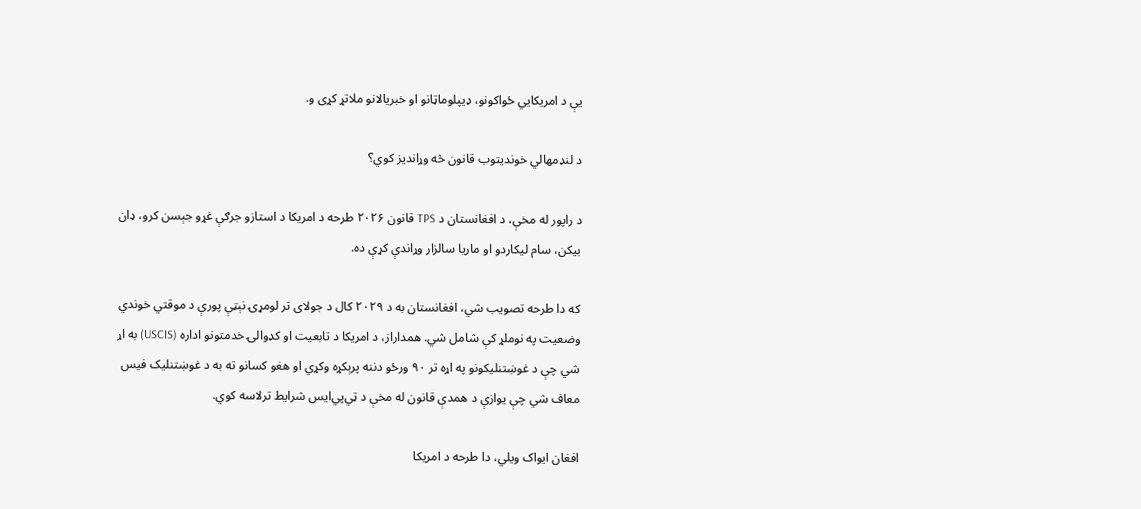یې د امریکایي ځواکونو، ډیپلوماټانو او خبریالانو ملاتړ کړی و.

د لنډمهالي خوندیتوب قانون څه وړاندیز کوي؟

د راپور له مخې، د افغانستان د TPS قانون ۲۰۲۶ طرحه د امریکا د استازو جرګې غړو جېسن کرو، ډان بیکن، سام لیکاردو او ماریا سالزار وړاندې کړې ده.

که دا طرحه تصویب شي، افغانستان به د ۲۰۲۹ کال د جولای تر لومړۍ نېټې پورې د موقتي خوندي وضعیت په نوملړ کې شامل شي. همداراز، د امریکا د تابعیت او کډوالۍ خدمتونو اداره (USCIS) به اړ شي چې د غوښتنلیکونو په اړه تر ۹۰ ورځو دننه پرېکړه وکړي او هغو کسانو ته به د غوښتنلیک فیس معاف شي چې یوازې د همدې قانون له مخې د ټي‌پي‌ایس شرایط ترلاسه کوي.

افغان ایواک ویلي، دا طرحه د امریکا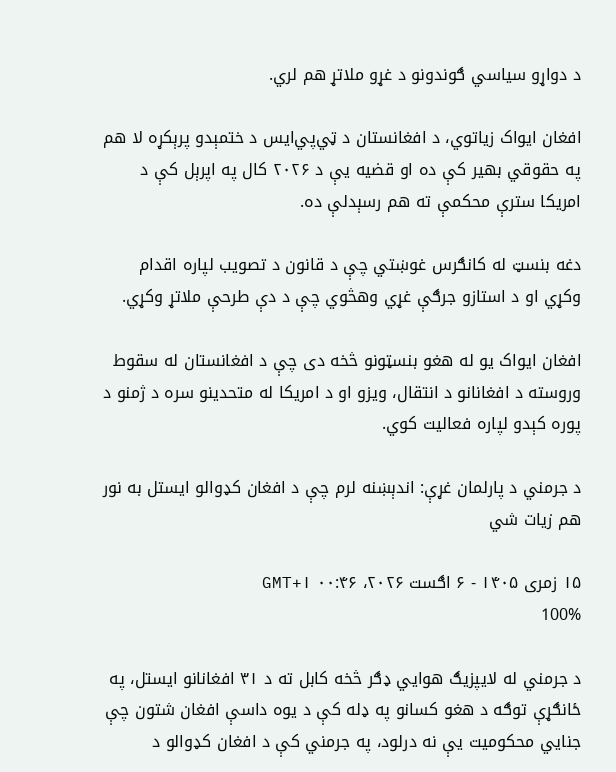د دواړو سیاسي ګوندونو د غړو ملاتړ هم لري.

افغان ایواک زیاتوي، د افغانستان د ټي‌پي‌ایس د ختمېدو پرېکړه لا هم په حقوقي بهیر کې ده او قضیه یې د ۲۰۲۶ کال په اپرېل کې د امریکا سترې محکمې ته هم رسېدلې ده.

دغه بنسټ له کانګرس غوښتي چې د قانون د تصویب لپاره اقدام وکړي او د استازو جرګې غړي وهڅوي چې د دې طرحې ملاتړ وکړي.

افغان ایواک یو له هغو بنسټونو څخه دی چې د افغانستان له سقوط وروسته د افغانانو د انتقال، ویزو او د امریکا له متحدینو سره د ژمنو د پوره کېدو لپاره فعالیت کوي.

د جرمني د پارلمان غړې: اندېښنه لرم چې د افغان کډوالو ایستل به نور هم زیات شي

۱۵ زمری ۱۴۰۵ - ۶ اګست ۲۰۲۶، ۰۰:۴۶ GMT+۱
100%

د جرمني له لایپزیګ هوايي ډګر څخه کابل ته د ۳۱ افغانانو ایستل، په ځانګړې توګه د هغو کسانو په ډله کې د یوه داسې افغان شتون چې جنايي محکومیت یې نه درلود، په جرمني کې د افغان کډوالو د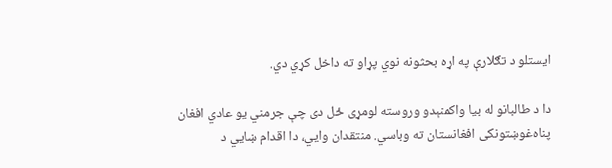ایستلو د تګلارې په اړه بحثونه نوي پړاو ته داخل کړي دي.

دا د طالبانو له بیا واکمنېدو وروسته لومړی ځل دی چې جرمني یو عادي افغان پناه‌غوښتونکی افغانستان ته وباسي. منتقدان وايي، دا اقدام ښايي د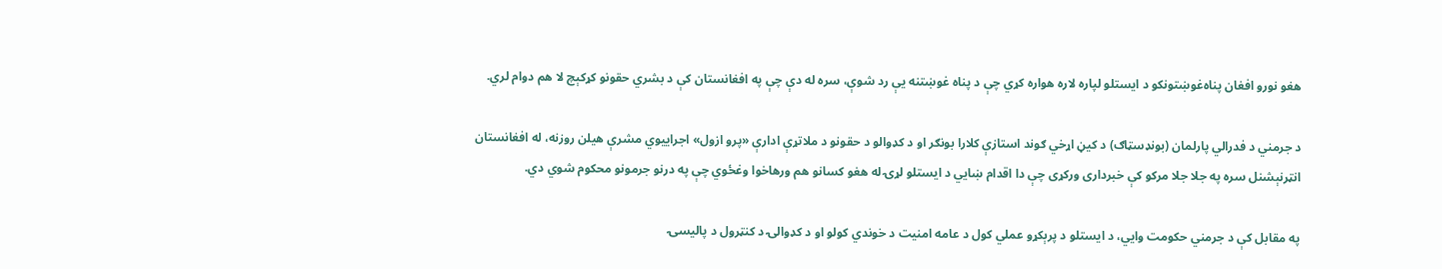هغو نورو افغان پناه‌غوښتونکو د ایستلو لپاره لاره هواره کړي چې د پناه غوښتنه یې رد شوې، سره له دې چې په افغانستان کې د بشري حقونو کړکېچ لا هم دوام لري.

د جرمني د فدرالي پارلمان (بونډسټاګ) د کيڼ اړخي ګوند استازې کلارا بونګر او د کډوالو د حقونو د ملاتړې ادارې «پرو ازول» اجرايیوي مشرې هیلن روزنه، له افغانستان انټرنېشنل سره په جلا جلا مرکو کې خبرداری ورکړی چې دا اقدام ښايي د ایستلو لړۍ له هغو کسانو هم ورهاخوا وغځوي چې په درنو جرمونو محکوم شوي دي.

په مقابل کې د جرمني حکومت وايي، د ایستلو د پرېکړو عملي کول د عامه امنیت د خوندي کولو او د کډوالۍ د کنټرول د پالیسۍ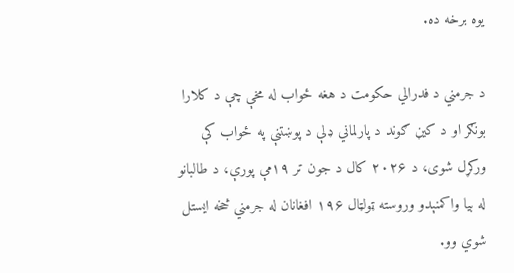یوه برخه ده.

د جرمني د فدرالي حکومت د هغه ځواب له مخې چې د کلارا بونګر او د کيڼ ګوند د پارلماني ډلې د پوښتنې په ځواب کې ورکړل شوی، د ۲۰۲۶ کال د جون تر ۱۹مې پورې، د طالبانو له بیا واکمنېدو وروسته ټولټال ۱۹۶ افغانان له جرمني څخه ایستل شوي وو.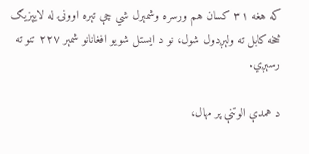که هغه ۳۱ کسان هم ورسره وشمېرل شي چې تېره اوونۍ له لایپزیګ څخه کابل ته ولېږدول شول، نو د ایستل شویو افغانانو شمېر ۲۲۷ تنو ته رسېږي.

د همدې الوتنې پر مهال،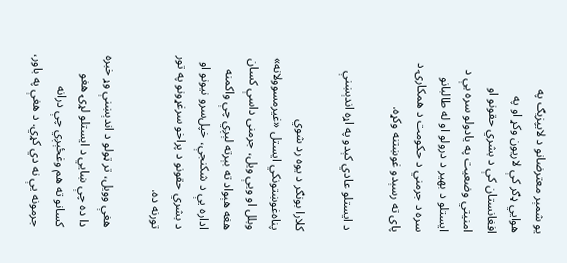یو شمېر معترضانو د لایپزیګ په هوايي ډګر کې لاریون وکړ او په افغانستان کې د بشري حقونو او امنیتي وضعیت په یادولو سره یې د ایستلو د بهیر د درولو او له طالبانو سره د جرمني د حکومت د همکارۍ د پای ته رسېدو غوښتنه وکړه.

د ایستلو عادي کېدو په اړه اندېښنې

کلارا بونګر د یوه رد شوي پناه‌غوښتونکي ایستل «غیرمسوولانه» وبلل او ویې ویل، جرمنی داسې کسان هغه هېواد ته بېرته لېږي چې واکمنه اداره یې د شکنجې، خپل‌سرو نیونو او د بشري حقونو د پراخو سرغړونو په تور تورنه ده.

هغې وویل، تر ټولو د اندېښنې وړ خبره دا ده چې ښايي د ایستلو لړۍ هغو کسانو ته هم وغځېږي چې درانه جرمونه یې نه دي کړي. د هغې په باور،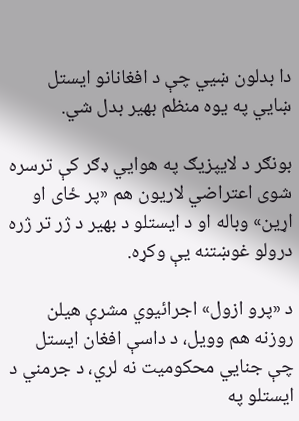دا بدلون ښيي چې د افغانانو ایستل ښايي په یوه منظم بهیر بدل شي.

بونګر د لایپزیګ په هوايي ډګر کې ترسره شوی اعتراضي لاریون هم «پر ځای او اړین» وباله او د ایستلو د بهیر د ژر تر ژره درولو غوښتنه یې وکړه.

د «پرو ازول» اجرائیوي مشرې هیلن روزنه هم وویل، د داسې افغان ایستل چې جنايي محکومیت نه لري، د جرمني د ایستلو په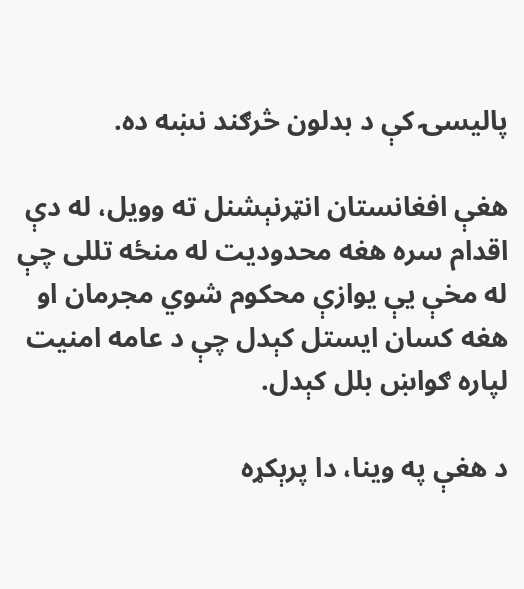پالیسۍ کې د بدلون څرګند نښه ده.

هغې افغانستان انټرنېشنل ته وویل، له دې اقدام سره هغه محدودیت له منځه تللی چې له مخې یې یوازې محکوم شوي مجرمان او هغه کسان ایستل کېدل چې د عامه امنیت لپاره ګواښ بلل کېدل.

د هغې په وینا، دا پرېکړه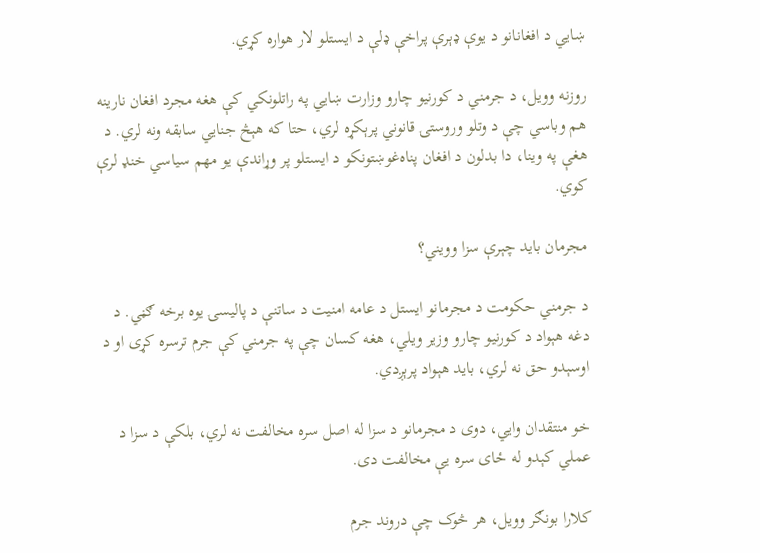ښايي د افغانانو د یوې ډېرې پراخې ډلې د ایستلو لار هواره کړي.

روزنه وویل، د جرمني د کورنیو چارو وزارت ښايي په راتلونکي کې هغه مجرد افغان نارینه هم وباسي چې د وتلو وروستۍ قانوني پرېکړه لري، حتا که هېڅ جنايي سابقه ونه لري. د هغې په وینا، دا بدلون د افغان پناه‌غوښتونکو د ایستلو پر وړاندې یو مهم سیاسي خنډ لرې کوي.

مجرمان باید چېرې سزا وویني؟

د جرمني حکومت د مجرمانو ایستل د عامه امنیت د ساتنې د پالیسۍ یوه برخه ګڼي. د دغه هېواد د کورنیو چارو وزیر ویلي، هغه کسان چې په جرمني کې جرم ترسره کړی او د اوسېدو حق نه لري، باید هېواد پرېږدي.

خو منتقدان وايي، دوی د مجرمانو د سزا له اصل سره مخالفت نه لري، بلکې د سزا د عملي کېدو له ځای سره یې مخالفت دی.

کلارا بونګر وویل، هر څوک چې دروند جرم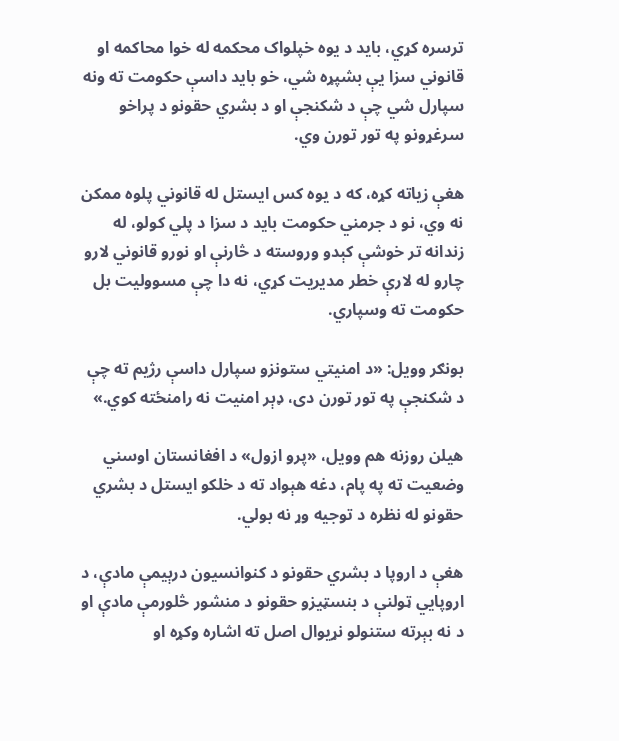ترسره کړي، باید د یوه خپلواک محکمه له خوا محاکمه او قانوني سزا یې بشپړه شي، خو باید داسې حکومت ته ونه سپارل شي چې د شکنجې او د بشري حقونو د پراخو سرغړونو په تور تورن وي.

هغې زیاته کړه، که د یوه کس ایستل له قانوني پلوه ممکن نه وي، نو د جرمني حکومت باید د سزا د پلي کولو، له زندانه تر خوشې کېدو وروسته د څارنې او نورو قانوني لارو چارو له لارې خطر مدیریت کړي، نه دا چې مسوولیت بل حکومت ته وسپاري.

بونګر وویل: «د امنیتي ستونزو سپارل داسې رژیم ته چې د شکنجې په تور تورن دی، ډېر امنیت نه رامنځته کوي.»

هیلن روزنه هم وویل، «پرو ازول» د افغانستان اوسني وضعیت ته په پام، دغه هېواد ته د خلکو ایستل د بشري حقونو له نظره د توجیه وړ نه بولي.

هغې د اروپا د بشري حقونو د کنوانسیون درېیمې مادې، د اروپايي ټولنې د بنسټیزو حقونو د منشور څلورمې مادې او د نه بېرته ستنولو نړیوال اصل ته اشاره وکړه او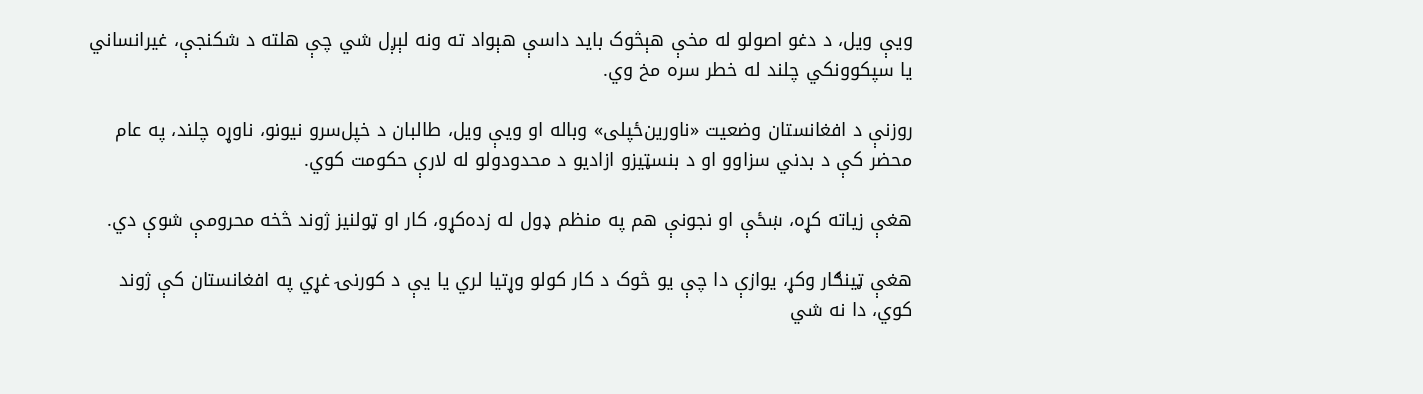ویې ویل، د دغو اصولو له مخې هېڅوک باید داسې هېواد ته ونه لېږل شي چې هلته د شکنجې، غیرانساني یا سپکوونکي چلند له خطر سره مخ وي.

روزنې د افغانستان وضعیت «ناورین‌ځپلی» وباله او ویې ویل، طالبان د خپل‌سرو نیونو، ناوړه چلند، په عام محضر کې د بدني سزاوو او د بنسټیزو ازادیو د محدودولو له لارې حکومت کوي.

هغې زیاته کړه، ښځې او نجونې هم په منظم ډول له زده‌کړو، کار او ټولنیز ژوند څخه محرومې شوې دي.

هغې ټینګار وکړ، یوازې دا چې یو څوک د کار کولو وړتیا لري یا یې د کورنۍ غړي په افغانستان کې ژوند کوي، دا نه شي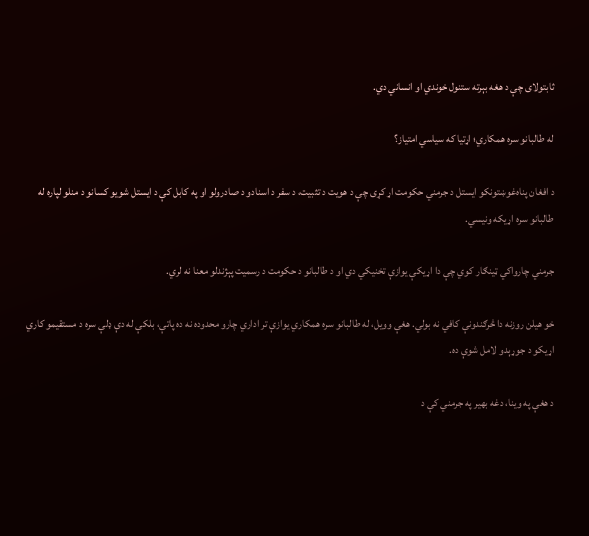ثابتولای چې د هغه بېرته ستنول خوندي او انساني دي.

له طالبانو سره همکاري؛ اړتیا که سیاسي امتیاز؟

د افغان پناه‌غوښتونکو ایستل د جرمني حکومت اړ کړی چې د هویت د تثبیت، د سفر د اسنادو د صادرولو او په کابل کې د ایستل شویو کسانو د منلو لپاره له طالبانو سره اړیکه ونیسي.

جرمني چارواکي ټینګار کوي چې دا اړیکې یوازې تخنیکي دي او د طالبانو د حکومت د رسمیت پېژندلو معنا نه لري.

خو هیلن روزنه دا څرګندونې کافي نه بولي. هغې وویل، له طالبانو سره همکاري یوازې تر اداري چارو محدوده نه ده پاتې، بلکې له دې ډلې سره د مستقیمو کاري اړیکو د جوړېدو لامل شوې ده.

د هغې په وینا، دغه بهیر په جرمني کې د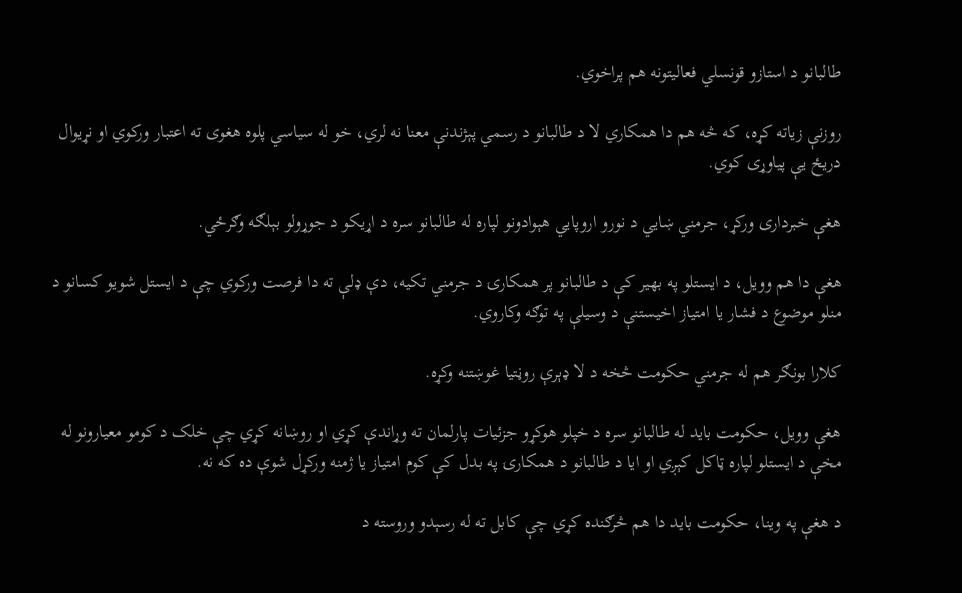طالبانو د استازو قونسلي فعالیتونه هم پراخوي.

روزنې زیاته کړه، که څه هم دا همکاري لا د طالبانو د رسمي پېژندنې معنا نه لري، خو له سیاسي پلوه هغوی ته اعتبار ورکوي او نړیوال دریځ یې پیاوړی کوي.

هغې خبرداری ورکړ، جرمني ښايي د نورو اروپايي هېوادونو لپاره له طالبانو سره د اړیکو د جوړولو بېلګه وګرځي.

هغې دا هم وویل، د ایستلو په بهیر کې د طالبانو پر همکارۍ د جرمني تکیه، دې ډلې ته دا فرصت ورکوي چې د ایستل شویو کسانو د منلو موضوع د فشار یا امتیاز اخیستنې د وسیلې په توګه وکاروي.

کلارا بونګر هم له جرمني حکومت څخه د لا ډېرې روڼتیا غوښتنه وکړه.

هغې وویل، حکومت باید له طالبانو سره د خپلو هوکړو جزئیات پارلمان ته وړاندې کړي او روښانه کړي چې خلک د کومو معیارونو له مخې د ایستلو لپاره ټاکل کېږي او ایا د طالبانو د همکارۍ په بدل کې کوم امتیاز یا ژمنه ورکړل شوې ده که نه.

د هغې په وینا، حکومت باید دا هم څرګنده کړي چې کابل ته له رسېدو وروسته د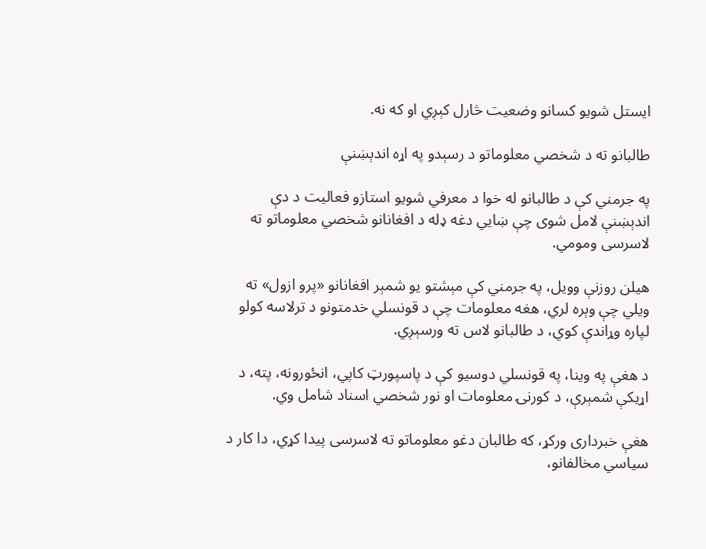ایستل شویو کسانو وضعیت څارل کېږي او که نه.

طالبانو ته د شخصي معلوماتو د رسېدو په اړه اندېښنې

په جرمني کې د طالبانو له خوا د معرفي شویو استازو فعالیت د دې اندېښنې لامل شوی چې ښايي دغه ډله د افغانانو شخصي معلوماتو ته لاسرسی ومومي.

هیلن روزنې وویل، په جرمني کې مېشتو یو شمېر افغانانو «پرو ازول» ته ویلي چې وېره لري، هغه معلومات چې د قونسلي خدمتونو د ترلاسه کولو لپاره وړاندې کوي، د طالبانو لاس ته ورسېږي.

د هغې په وینا، په قونسلي دوسیو کې د پاسپورټ کاپي، انځورونه، پته، د اړیکې شمېرې، د کورنۍ معلومات او نور شخصي اسناد شامل وي.

هغې خبرداری ورکړ، که طالبان دغو معلوماتو ته لاسرسی پیدا کړي، دا کار د سیاسي مخالفانو،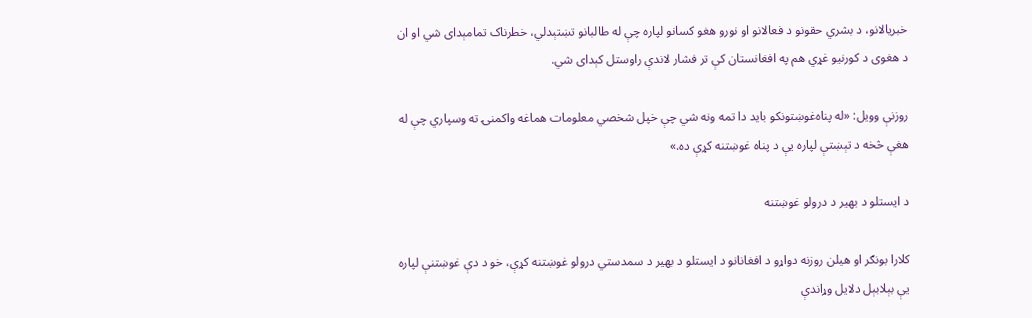خبریالانو، د بشري حقونو د فعالانو او نورو هغو کسانو لپاره چې له طالبانو تښتېدلي، خطرناک تمامېدای شي او ان د هغوی د کورنیو غړي هم په افغانستان کې تر فشار لاندې راوستل کېدای شي.

روزنې وویل: «له پناه‌غوښتونکو باید دا تمه ونه شي چې خپل شخصي معلومات هماغه واکمنۍ ته وسپاري چې له هغې څخه د تېښتې لپاره یې د پناه غوښتنه کړې ده.»

د ایستلو د بهیر د درولو غوښتنه

کلارا بونګر او هیلن روزنه دواړو د افغانانو د ایستلو د بهیر د سمدستي درولو غوښتنه کړې، خو د دې غوښتنې لپاره یې بېلابېل دلایل وړاندې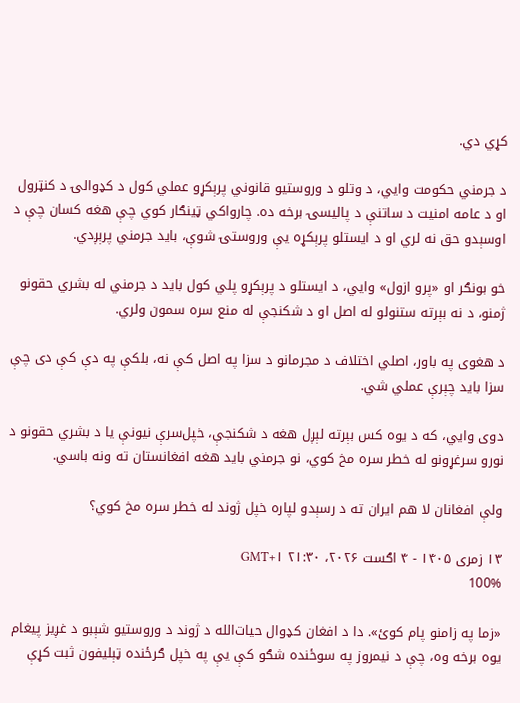کړي دي.

د جرمني حکومت وايي، د وتلو د وروستیو قانوني پرېکړو عملي کول د کډوالۍ د کنټرول او د عامه امنیت د ساتنې د پالیسۍ برخه ده. چارواکي ټینګار کوي چې هغه کسان چې د اوسېدو حق نه لري او د ایستلو پرېکړه یې وروستۍ شوې، باید جرمني پرېږدي.

خو بونګر او «پرو ازول» وايي، د ایستلو د پرېکړو پلي کول باید د جرمني له بشري حقونو ژمنو، د نه بېرته ستنولو له اصل او د شکنجې له منع سره سمون ولري.

د هغوی په باور، اصلي اختلاف د مجرمانو د سزا په اصل کې نه، بلکې په دې کې دی چې سزا باید چېرې عملي شي.

دوی وايي، که د یوه کس بېرته لېږل هغه د شکنجې، خپل‌سرې نیونې یا د بشري حقونو د نورو سرغړونو له خطر سره مخ کوي، نو جرمني باید هغه افغانستان ته ونه باسي.

ولې افغانان لا هم ایران ته د رسېدو لپاره خپل ژوند له خطر سره مخ کوي؟

۱۳ زمری ۱۴۰۵ - ۴ اګست ۲۰۲۶، ۲۱:۳۰ GMT+۱
100%

«زما په زامنو پام کوئ». دا د افغان کډوال حیات‌الله د ژوند د وروستیو شېبو د غږیز پیغام یوه برخه وه، چې د نیمروز په سوځنده شګو کې یې په خپل ګرځنده ټېلیفون ثبت کړې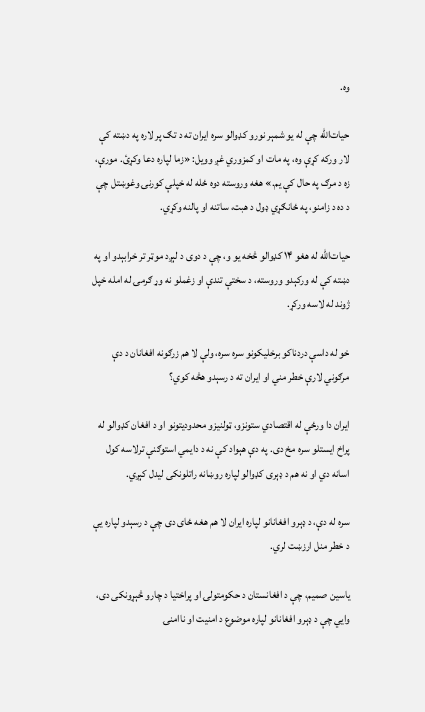وه.

حیات‌الله چې له یو شمېر نورو کډوالو سره ایران ته د تګ پر لاره په دښته کې لار ورکه کړې وه، په مات او کمزوري غږ وویل: «زما لپاره دعا وکړئ. مورې، زه د مرګ په حال کې یم.» هغه وروسته دوه ځله له خپلې کورنۍ وغوښتل چې د ده د زامنو، په ځانګړي ډول د هبت، ساتنه او پالنه وکړي.

حیات‌الله له هغو ۱۴ کډوالو څخه یو و، چې د دوی د لېږد موټر تر خرابېدو او په دښته کې له ورکېدو وروسته، د سختې تندې او زغملو نه وړ ګرمۍ له امله خپل ژوند له لاسه ورکړ.

خو له داسې دردناکو برخلیکونو سره سره، ولې لا هم زرګونه افغانان د دې مرګوني لارې خطر مني او ایران ته د رسېدو هڅه کوي؟

ایران دا ورځې له اقتصادي ستونزو، ټولنیزو محدودیتونو او د افغان کډوالو له پراخ ایستلو سره مخ دی. په دې هېواد کې نه د دایمي استوګنې ترلاسه کول اسانه دي او نه هم د ډېری کډوالو لپاره روښانه راتلونکی لیدل کېږي.

سره له دې، د ډېرو افغانانو لپاره ایران لا هم هغه ځای دی چې د رسېدو لپاره یې د خطر منل ارزښت لري.

یاسین صمیم، چې د افغانستان د حکومتولۍ او پراختیا د چارو څېړونکی دی، وایي چې د ډېرو افغانانو لپاره موضوع د امنیت او ناامنۍ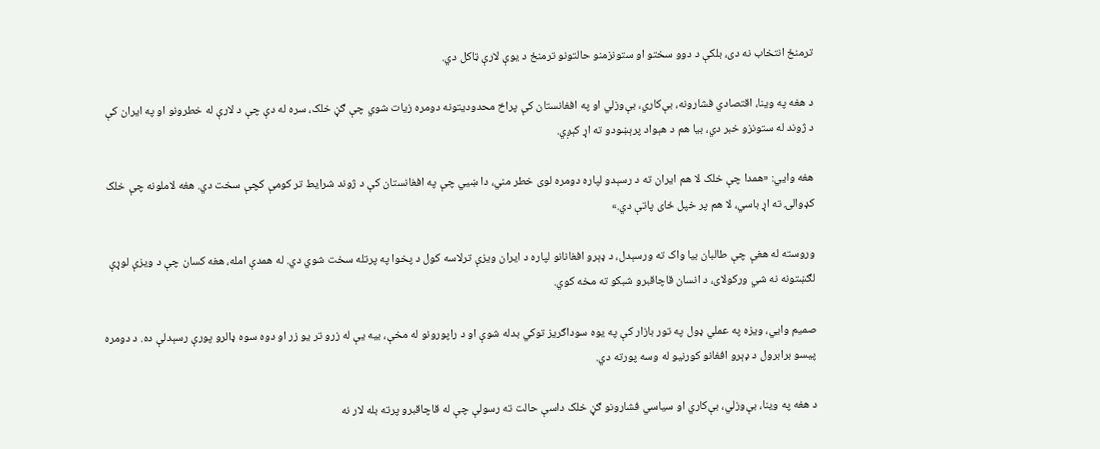ترمنځ انتخاب نه دی، بلکې د دوو سختو او ستونزمنو حالتونو ترمنځ د یوې لارې ټاکل دي.

د هغه په وینا، اقتصادي فشارونه، بې‌کاري، بې‌وزلي او په افغانستان کې پراخ محدودیتونه دومره زیات شوي چې ګڼ خلک، سره له دې چې د لارې له خطرونو او په ایران کې د ژوند له ستونزو خبر دي، بیا هم د هېواد پرېښودو ته اړ کېږي.

هغه وایي: «همدا چې خلک لا هم ایران ته د رسېدو لپاره دومره لوی خطر مني، دا ښيي چې په افغانستان کې د ژوند شرایط تر کومې کچې سخت دي. هغه لاملونه چې خلک کډوالۍ ته اړ باسي، لا هم پر خپل ځای پاتې دي.»

وروسته له هغې چې طالبان بیا واک ته ورسېدل، د ډېرو افغانانو لپاره د ایران ویزې ترلاسه کول د پخوا په پرتله سخت شوي دي. له همدې امله، هغه کسان چې د ویزې لوړې لګښتونه نه شي ورکولای، د انسان قاچاقبرو شبکو ته مخه کوي.

صمیم وایي، ویزه په عملي ډول په تور بازار کې په یوه سوداګریز توکي بدله شوې او د راپورونو له مخې، بیه یې له زرو تر یو زر او دوه سوه ډالرو پورې رسېدلې ده. د دومره پیسو برابرول د ډېرو افغانو کورنیو له وسه پورته دي.

د هغه په وینا، بې‌وزلي، بې‌کاري او سیاسي فشارونو ګڼ خلک داسې حالت ته رسولې چې له قاچاقبرو پرته بله لار نه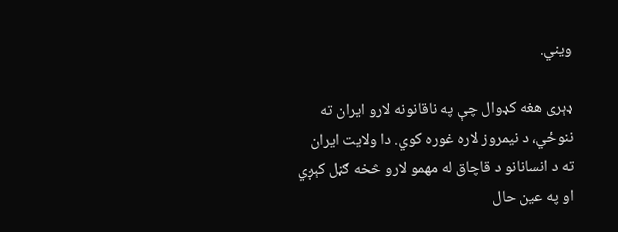ویني.

ډېری هغه کډوال چې په ناقانونه لارو ایران ته ننوځي، د نیمروز لاره غوره کوي. دا ولایت ایران ته د انسانانو د قاچاق له مهمو لارو څخه ګڼل کېږي او په عین حال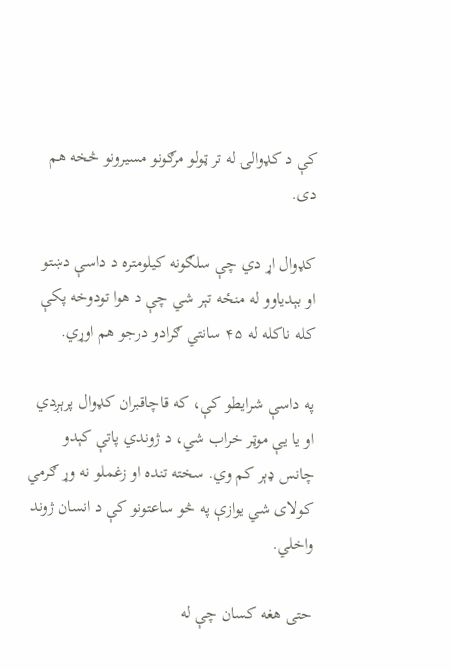کې د کډوالۍ له تر ټولو مرګونو مسیرونو څخه هم دی.

کډوال اړ دي چې سلګونه کیلومتره د داسې دښتو او بېدیاوو له منځه تېر شي چې د هوا تودوخه پکې کله ناکله له ۴۵ سانتي ګرادو درجو هم اوړي.

په داسې شرایطو کې، که قاچاقبران کډوال پرېږدي او یا یې موټر خراب شي، د ژوندي پاتې کېدو چانس ډېر کم وي. سخته تنده او زغملو نه وړ ګرمي کولای شي یوازې په څو ساعتونو کې د انسان ژوند واخلي.

حتی هغه کسان چې له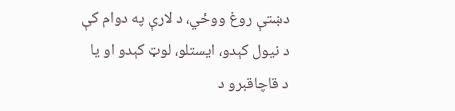دښتې روغ ووځي، د لارې په دوام کې د نیول کېدو، ایستلو، لوټ کېدو او یا د قاچاقبرو د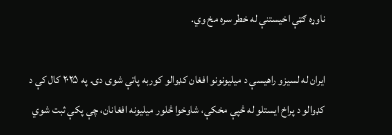ناوړه ګټې اخیستنې له خطر سره مخ وي.

ایران له لسیزو راهیسې د میلیونونو افغان کډوالو کوربه پاتې شوی دی. په ۲۰۲۵ کال کې د کډوالو د پراخ ایستلو له څپې مخکې، شاوخوا څلور میلیونه افغانان، چې پکې ثبت شوي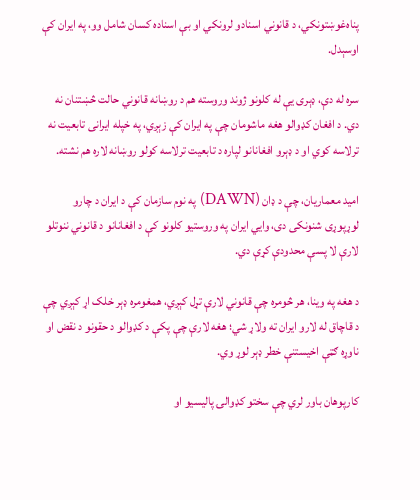پناه‌غوښتونکي، د قانوني اسنادو لرونکي او بې اسناده کسان شامل وو، په ایران کې اوسېدل.

سره له دې، ډېری یې له کلونو ژوند وروسته هم د روښانه قانوني حالت څښتنان نه دي. د افغان کډوالو هغه ماشومان چې په ایران کې زېږي، په خپله ایرانی تابعیت نه ترلاسه کوي او د ډېرو افغانانو لپاره د تابعیت ترلاسه کولو روښانه لاره هم نشته.

امید معماریان، چې د ډان (DAWN) په نوم سازمان کې د ایران د چارو لوړپوړی شنونکی دی، وایي ایران په وروستیو کلونو کې د افغانانو د قانوني ننوتلو لارې لا پسې محدودې کړې دي.

د هغه په وینا، هر څومره چې قانوني لارې تړل کېږي، همغومره ډېر خلک اړ کېږي چې د قاچاق له لارو ایران ته ولاړ شي؛ هغه لارې چې پکې د کډوالو د حقونو د نقض او ناوړه ګټې اخیستنې خطر ډېر لوړ وي.

کارپوهان باور لري چې سختو کډوالۍ پالیسيو او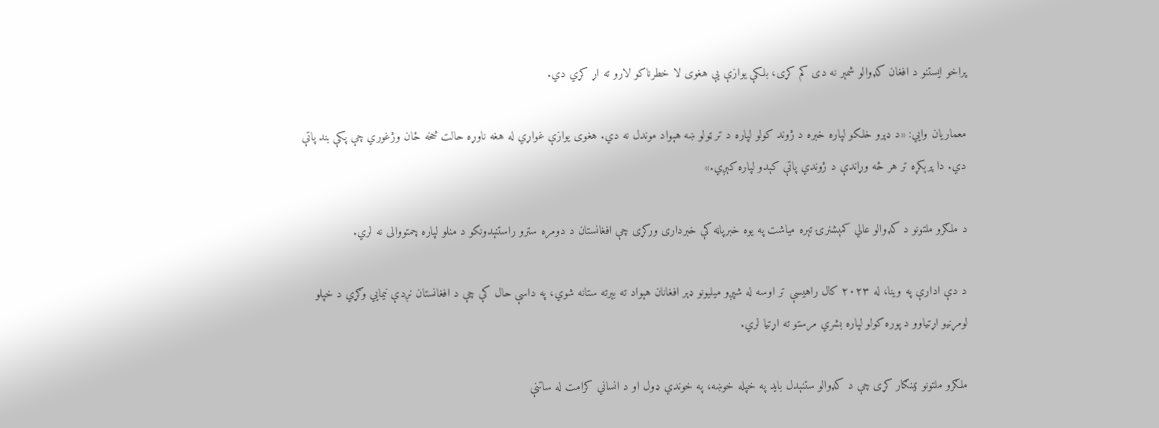پراخو ایستنو د افغان کډوالو شمېر نه دی کم کړی، بلکې یوازې یې هغوی لا خطرناکو لارو ته اړ کړي دي.

معماریان وایي: «د ډېرو خلکو لپاره خبره د ژوند کولو لپاره د تر ټولو ښه هېواد موندل نه دي. هغوی یوازې غواړي له هغه ناوړه حالت څخه ځان وژغوري چې پکې بند پاتې دي. دا پرېکړه تر هر څه وړاندې د ژوندي پاتې کېدو لپاره کېږي.»

د ملګرو ملتونو د کډوالو عالي کمېشنرۍ تېره میاشت په یوه خبرپاڼه کې خبرداری ورکړی چې افغانستان د دومره سترو راستنېدونکو د منلو لپاره چمتووالی نه لري.

د دې ادارې په وینا، له ۲۰۲۳ کال راهیسې تر اوسه له شپږو میلیونو ډېر افغانان هېواد ته بېرته ستانه شوي، په داسې حال کې چې د افغانستان نږدې نیمايي وګړي د خپلو لومړنیو اړتیاوو د پوره کولو لپاره بشري مرستو ته اړتیا لري.

ملګرو ملتونو ټینګار کړی چې د کډوالو ستنېدل باید په خپله خوښه، په خوندي ډول او د انساني کرامت له ساتنې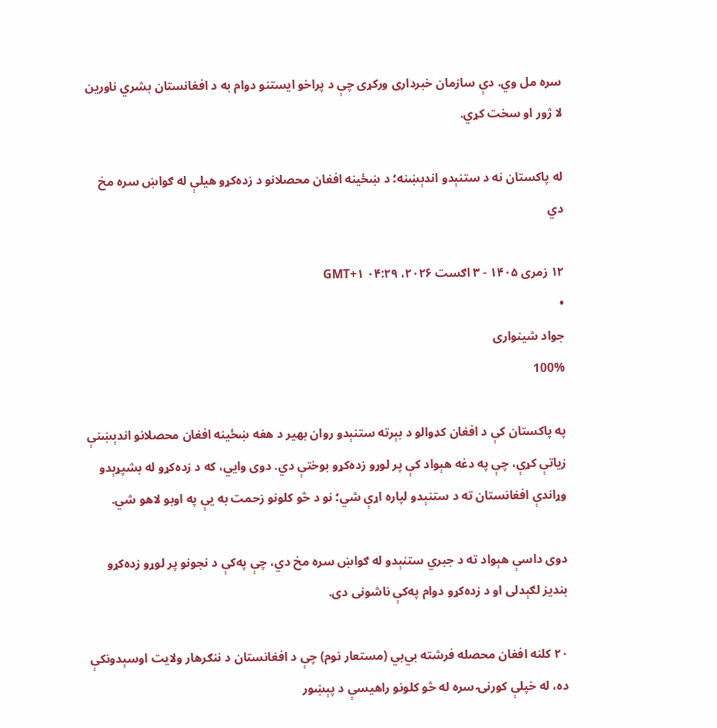سره مل وي. دې سازمان خبرداری ورکړی چې د پراخو ایستنو دوام به د افغانستان بشري ناورین لا ژور او سخت کړي.

له پاکستان نه د ستنېدو اندېښنه؛ د ښځینه افغان محصلانو د زده‌کړو هیلې له ګواښ سره مخ دي

۱۲ زمری ۱۴۰۵ - ۳ اګست ۲۰۲۶، ۰۴:۲۹ GMT+۱
•
جواد شينواری
100%

په پاکستان کې د افغان کډوالو د بېرته ستنېدو روان بهیر د هغه ښځینه افغان محصلانو اندېښنې زیاتې کړې، چې په دغه هېواد کې پر لوړو زده‌کړو بوختې دي. دوی وايي، که د زده‌کړو له بشپړېدو وړاندې افغانستان ته د ستنېدو لپاره اړې شي؛ نو د څو کلونو زحمت به یې په اوبو لاهو شي.

دوی داسې هېواد ته د جبري ستنېدو له ګواښ سره مخ دي، چې په‌کې د نجونو پر لوړو زده‌کړو بندیز لګېدلی او د زده‌کړو دوام په‌کې ناشونی دی.

۲۰ کلنه افغان محصله فرشته بي‌بي (مستعار نوم) چې د افغانستان د ننګرهار ولایت اوسېدونکې ده، له خپلې کورنۍ سره له څو کلونو راهیسې د پېښور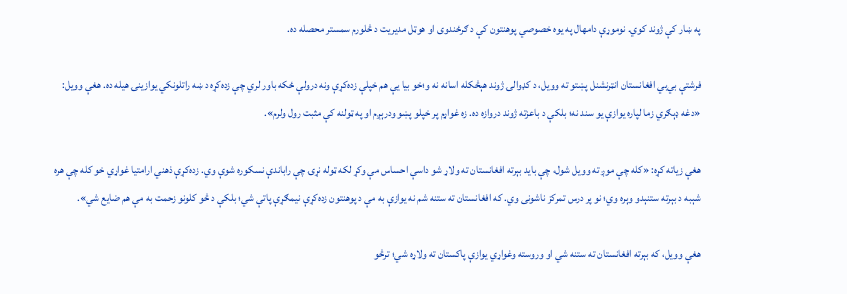په ښار کې ژوند کوي. نوموړې دامهال په یوه خصوصي پوهنتون کې د ګرځندوی او هوټل مدیریت د څلورم سمستر محصله ده.

فرشتې بي‌بي افغانستان انټرنشنل پښتو ته وویل، د کډوالۍ ژوند هېڅکله اسانه نه و؛خو بیا یې هم خپلې زده‌کړې ونه درولې ځکه باور لري چې زده‌کړه د ښه راتلونکي یوازینۍ هیله ده. هغې وویل: «دغه ډېګري زما لپاره یوازې یو سند نه؛ بلکې د باعزته ژوند دروازه ده. زه غواړم پر خپلو پښو ودرېږم او په ټولنه کې مثبت رول ولرم».

هغې زیاته کړه: «کله چې موږ ته وویل شول، چې باید بېرته افغانستان ته ولاړ شو داسې احساس مې وکړ لکه ټوله نړۍ چې راباندې نسکوره شوې وي. زده‌کړې ذهني ارامتیا غواړي خو کله چې هره شېبه د بېرته ستنېدو وېره وي؛ نو پر درس تمرکز ناشونی وي. که افغانستان ته ستنه شم نه یوازې به مې د پوهنتون زده‌کړې نیمګړې پاتې شي؛ بلکې د څو کلونو زحمت به مې هم ضایع شي».

هغې وویل، که بېرته افغانستان ته ستنه شي او وروسته وغواړي یوازې پاکستان ته ولاړه شي؛ ترڅو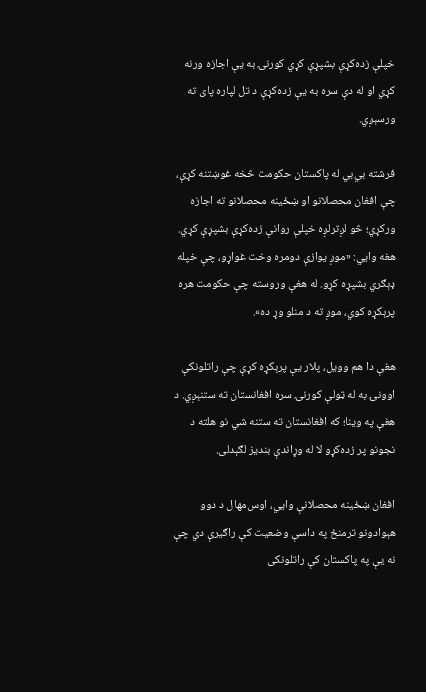خپلې زده‌کړې بشپړې کړي کورنۍ به یې اجازه ورنه کړي او له دې سره به یې زده‌کړې د تل لپاره پای ته ورسېږي.

فرشته بي‌بي له پاکستان حکومت څخه غوښتنه کړې، چې افغان محصلانو او ښځینه محصلانو ته اجازه ورکړي؛ څو لږترلږه خپلې روانې زده‌کړې بشپړې کړي. هغه وایي: «موږ یوازې دومره وخت غواړو، چې خپله ډېګري بشپړه کړو. له هغې وروسته چې حکومت هره پرېکړه کوي، موږ ته د منلو وړ ده».

هغې دا هم وویل، پلار یې پرېکړه کړې چې راتلونکې اوونۍ به له ټولې کورنۍ سره افغانستان ته ستنېږي. د هغې په وینا؛ که افغانستان ته ستنه شي نو هلته د نجونو پر زده‌کړو لا له وړاندې بندیز لګېدلی.

افغان ښځینه محصلانې وايي، اوس‌مهال د دوو هېوادونو ترمنځ په داسې وضعیت کې راګیرې دي چې نه یې په پاکستان کې راتلونکی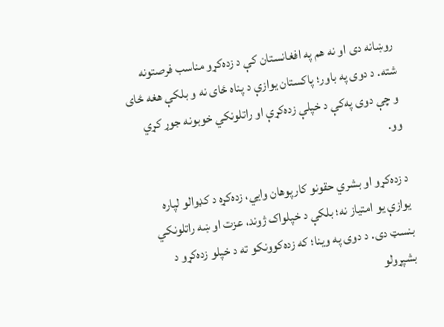روښانه دی او نه هم په افغانستان کې د زده‌کړو مناسب فرصتونه شته. د دوی په باور؛ پاکستان یوازې د پناه ځای نه و بلکې هغه ځای و چې دوی په‌کې د خپلې زده‌کړې او راتلونکي خوبونه جوړ کړي وو.

د زده‌کړو او بشري حقونو کارپوهان وايي، زده‌کړه د کډوالو لپاره یوازې یو امتیاز نه؛ بلکې د خپلواک ژوند، عزت او ښه راتلونکي بنسټ دی. د دوی په وینا؛ که زده‌کوونکو ته د خپلو زده‌کړو د بشپړولو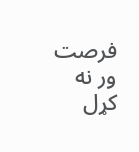فرصت ور نه کړل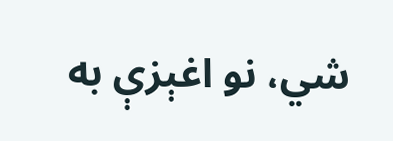شي، نو اغېزې به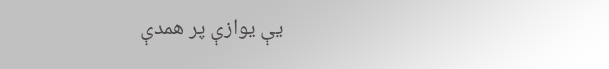یې یوازې پر همدې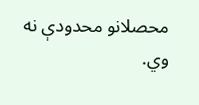محصلانو محدودې نه وي.